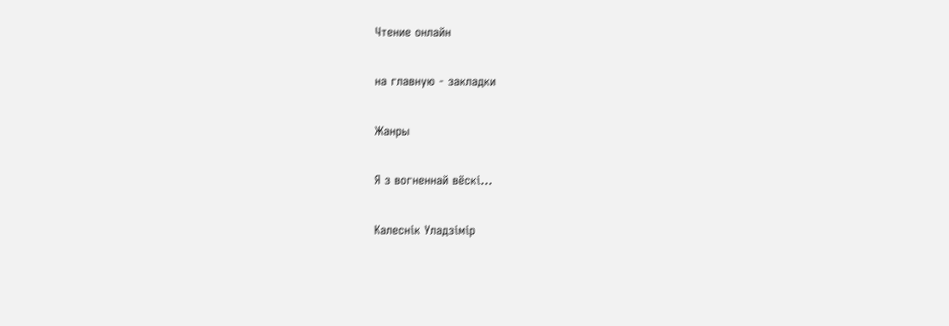Чтение онлайн

на главную - закладки

Жанры

Я з вогненнай вёскі...

Калеснік Уладзімір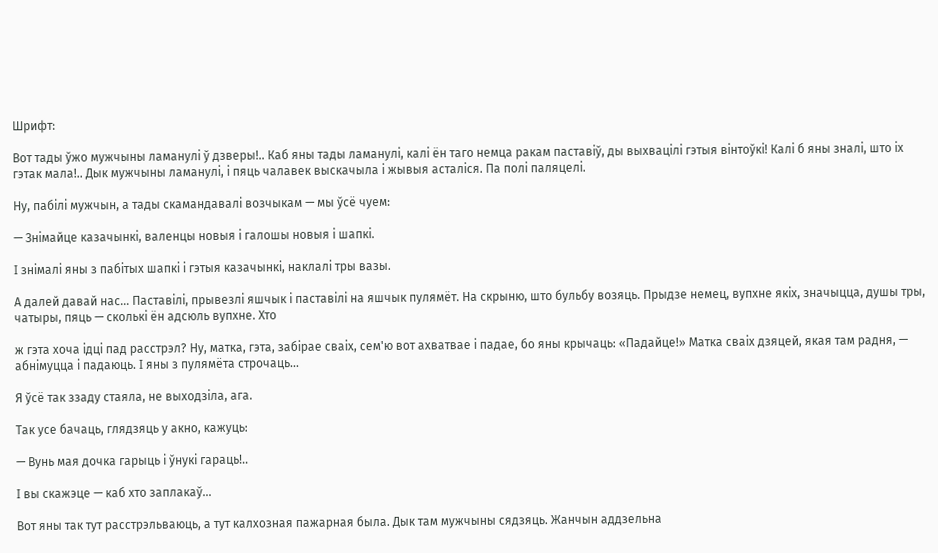Шрифт:

Вот тады ўжо мужчыны ламанулі ў дзверы!.. Каб яны тады ламанулі, калі ён таго немца ракам паставіў, ды выхвацілі гэтыя вінтоўкі! Калі б яны зналі, што іх гэтак мала!.. Дык мужчыны ламанулі, і пяць чалавек выскачыла і жывыя асталіся. Па полі паляцелі.

Ну, пабілі мужчын, а тады скамандавалі возчыкам — мы ўсё чуем:

— Знімайце казачынкі, валенцы новыя і галошы новыя і шапкі.

I знімалі яны з пабітых шапкі і гэтыя казачынкі, наклалі тры вазы.

А далей давай нас… Паставілі, прывезлі яшчык і паставілі на яшчык пулямёт. На скрыню, што бульбу возяць. Прыдзе немец, вупхне якіх, значыцца, душы тры, чатыры, пяць — сколькі ён адсюль вупхне. Хто

ж гэта хоча ідці пад расстрэл? Ну, матка, гэта, забірае сваіх, сем'ю вот ахватвае і падае, бо яны крычаць: «Падайце!» Матка сваіх дзяцей, якая там радня, — абнімуцца і падаюць. I яны з пулямёта строчаць…

Я ўсё так ззаду стаяла, не выходзіла, ага.

Так усе бачаць, глядзяць у акно, кажуць:

— Вунь мая дочка гарыць і ўнукі гараць!..

I вы скажэце — каб хто заплакаў…

Вот яны так тут расстрэльваюць, а тут калхозная пажарная была. Дык там мужчыны сядзяць. Жанчын аддзельна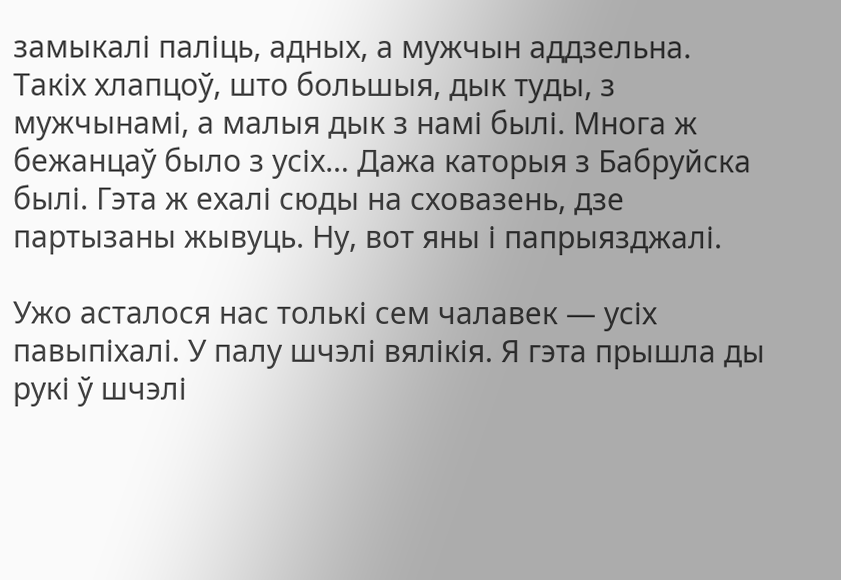замыкалі паліць, адных, а мужчын аддзельна. Такіх хлапцоў, што большыя, дык туды, з мужчынамі, а малыя дык з намі былі. Многа ж бежанцаў было з усіх… Дажа каторыя з Бабруйска былі. Гэта ж ехалі сюды на сховазень, дзе партызаны жывуць. Ну, вот яны і папрыязджалі.

Ужо асталося нас толькі сем чалавек — усіх павыпіхалі. У палу шчэлі вялікія. Я гэта прышла ды рукі ў шчэлі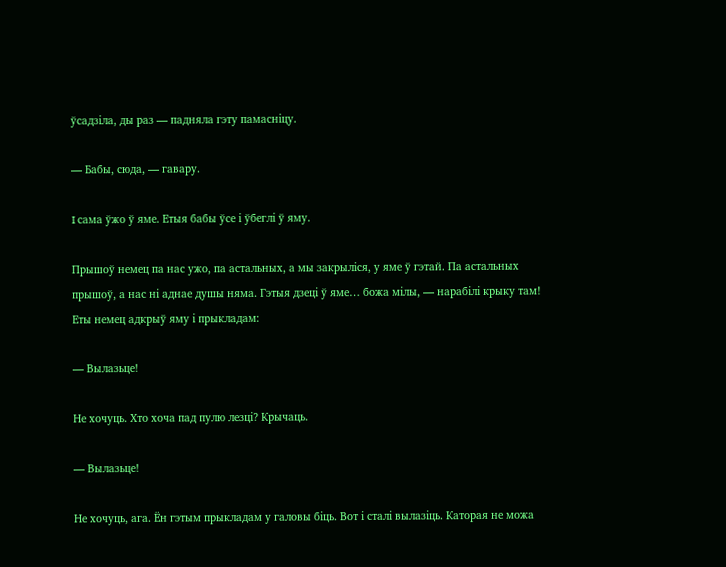ўсадзіла, ды раз — падняла гэту памасніцу.

— Бабы, сюда, — гавару.

I сама ўжо ў яме. Етыя бабы ўсе і ўбеглі ў яму.

Прышоў немец па нас ужо, па астальных, а мы закрыліся, у яме ў гэтай. Па астальных прышоў, а нас ні аднае душы няма. Гэтыя дзеці ў яме… божа мілы, — нарабілі крыку там! Еты немец адкрыў яму і прыкладам:

— Вылазьце!

Не хочуць. Хто хоча пад пулю лезці? Крычаць.

— Вылазьце!

Не хочуць, ага. Ён гэтым прыкладам у галовы біць. Вот і сталі вылазіць. Каторая не можа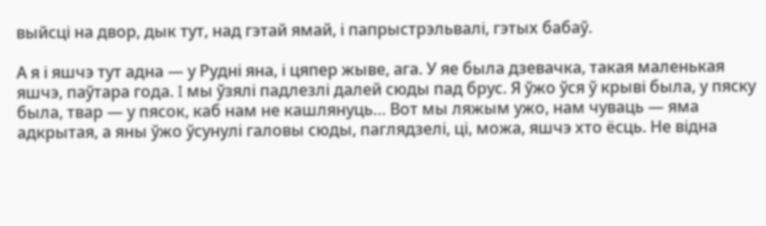выйсці на двор, дык тут, над гэтай ямай, і папрыстрэльвалі, гэтых бабаў.

А я і яшчэ тут адна — у Рудні яна, і цяпер жыве, ага. У яе была дзевачка, такая маленькая яшчэ, паўтара года. I мы ўзялі падлезлі далей сюды пад брус. Я ўжо ўся ў крыві была, у пяску была, твар — у пясок, каб нам не кашлянуць… Вот мы ляжым ужо, нам чуваць — яма адкрытая, а яны ўжо ўсунулі галовы сюды, паглядзелі, ці, можа, яшчэ хто ёсць. Не відна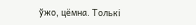ўжо, цёмна. Толькі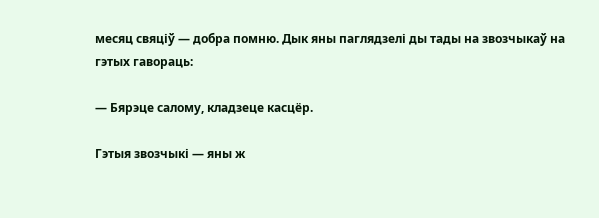месяц свяціў — добра помню. Дык яны паглядзелі ды тады на звозчыкаў на гэтых гавораць:

— Бярэце салому, кладзеце касцёр.

Гэтыя звозчыкі — яны ж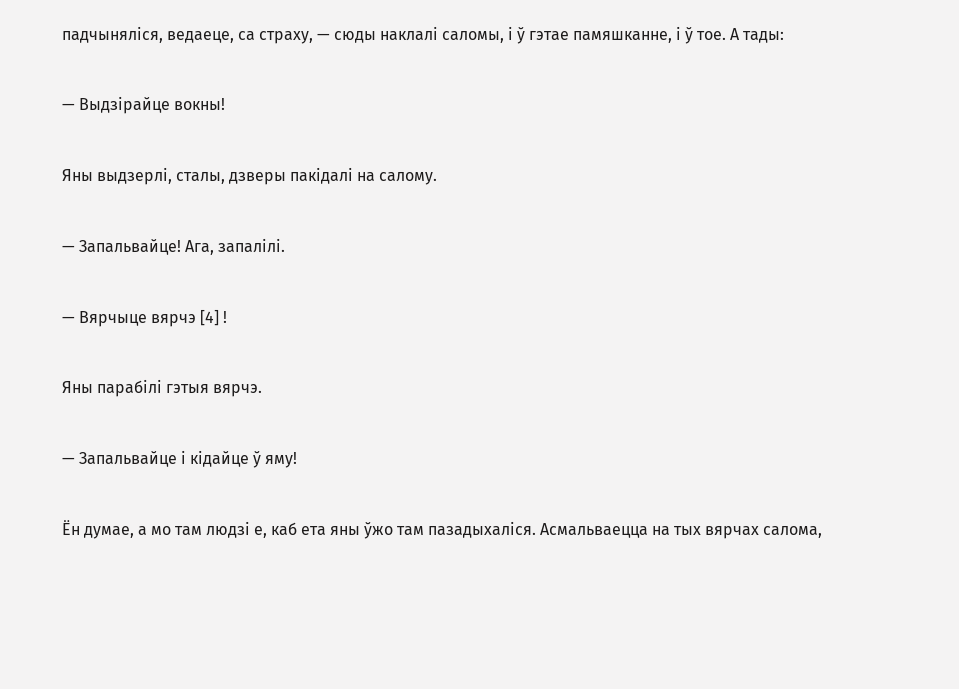падчыняліся, ведаеце, са страху, — сюды наклалі саломы, і ў гэтае памяшканне, і ў тое. А тады:

— Выдзірайце вокны!

Яны выдзерлі, сталы, дзверы пакідалі на салому.

— Запальвайце! Ага, запалілі.

— Вярчыце вярчэ [4] !

Яны парабілі гэтыя вярчэ.

— Запальвайце і кідайце ў яму!

Ён думае, а мо там людзі е, каб ета яны ўжо там пазадыхаліся. Асмальваецца на тых вярчах салома,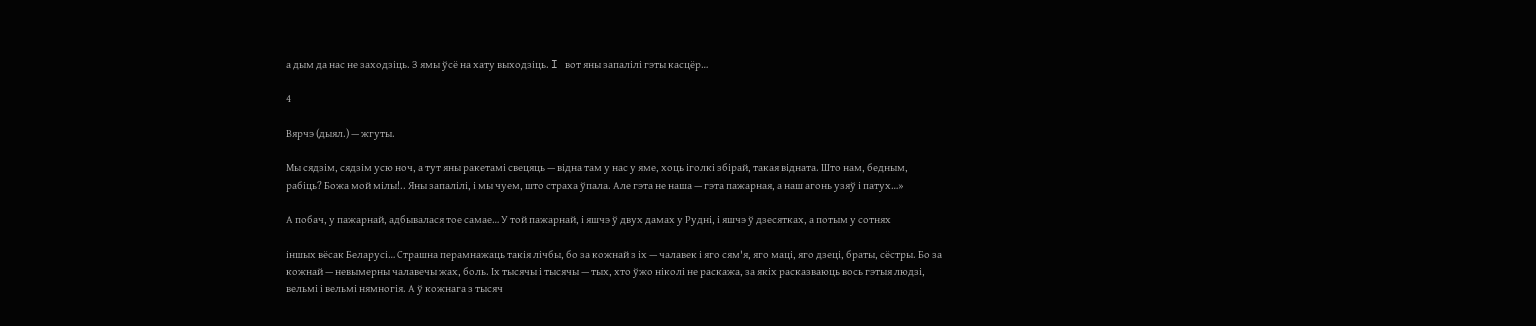а дым да нас не заходзіць. З ямы ўсё на хату выходзіць. I вот яны запалілі гэты касцёр…

4

Вярчэ (дыял.) — жгуты.

Мы сядзім, сядзім усю ноч, а тут яны ракетамі свецяць — відна там у нас у яме, хоць іголкі збірай, такая відната. Што нам, бедным, рабіць? Божа мой мілы!.. Яны запалілі, і мы чуем, што страха ўпала. Але гэта не наша — гэта пажарная, а наш агонь узяў і патух…»

А побач, у пажарнай, адбывалася тое самае… У той пажарнай, і яшчэ ў двух дамах у Рудні, і яшчэ ў дзесятках, а потым у сотнях

іншых вёсак Беларусі… Страшна перамнажаць такія лічбы, бо за кожнай з іх — чалавек і яго сям'я, яго маці, яго дзеці, браты, сёстры. Бо за кожнай — невымерны чалавечы жах, боль. Іх тысячы і тысячы — тых, хто ўжо ніколі не раскажа, за якіх расказваюць вось гэтыя людзі, вельмі і вельмі нямногія. А ў кожнага з тысяч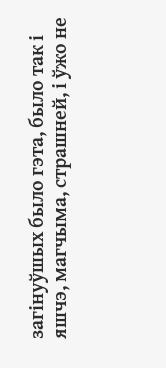загінуўшых было гэта, было так і яшчэ, магчыма, страшней, і ўжо не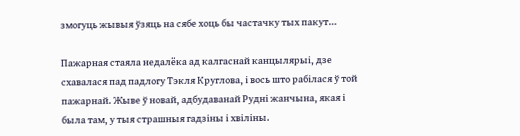змогуць жывыя ўзяць на сябе хоць бы частачку тых пакут…

Пажарная стаяла недалёка ад калгаснай канцылярыі, дзе схавалася пад падлогу Тэкля Круглова, і вось што рабілася ў той пажарнай. Жыве ў новай, адбудаванай Рудні жанчына, якая і была там, у тыя страшныя гадзіны і хвіліны.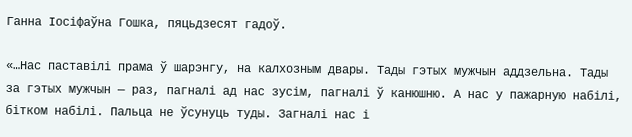Ганна Іосіфаўна Гошка, пяцьдзесят гадоў.

«…Нас паставілі прама ў шарэнгу, на калхозным двары. Тады гэтых мужчын аддзельна. Тады за гэтых мужчын — раз, пагналі ад нас зусім, пагналі ў канюшню. А нас у пажарную набілі, бітком набілі. Пальца не ўсунуць туды. Загналі нас і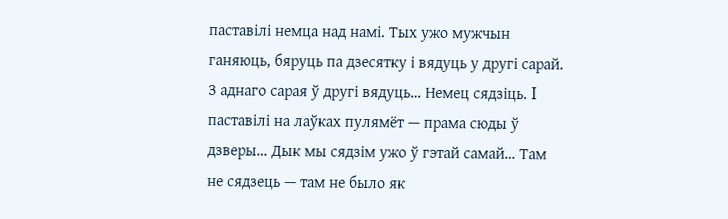паставілі немца над намі. Тых ужо мужчын ганяюць, бяруць па дзесятку і вядуць у другі сарай. З аднаго сарая ў другі вядуць… Немец сядзіць. I паставілі на лаўках пулямёт — прама сюды ў дзверы… Дык мы сядзім ужо ў гэтай самай… Там не сядзець — там не было як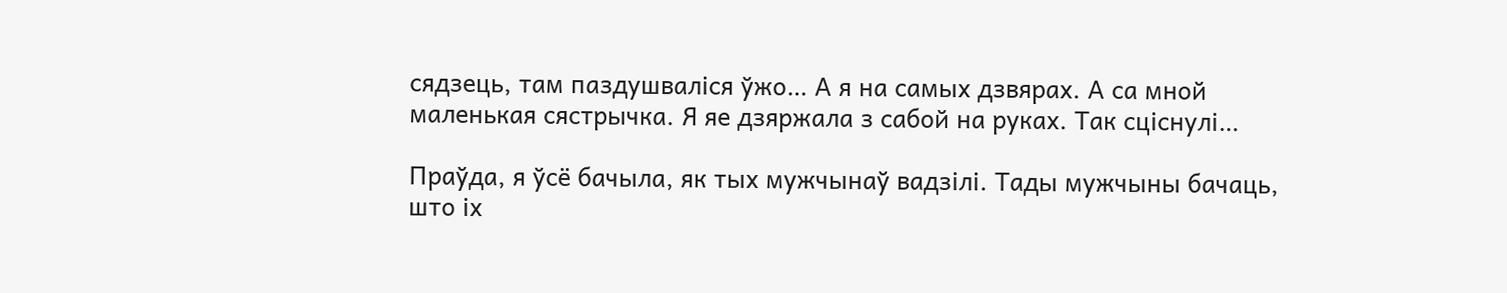сядзець, там паздушваліся ўжо… А я на самых дзвярах. А са мной маленькая сястрычка. Я яе дзяржала з сабой на руках. Так сціснулі…

Праўда, я ўсё бачыла, як тых мужчынаў вадзілі. Тады мужчыны бачаць, што іх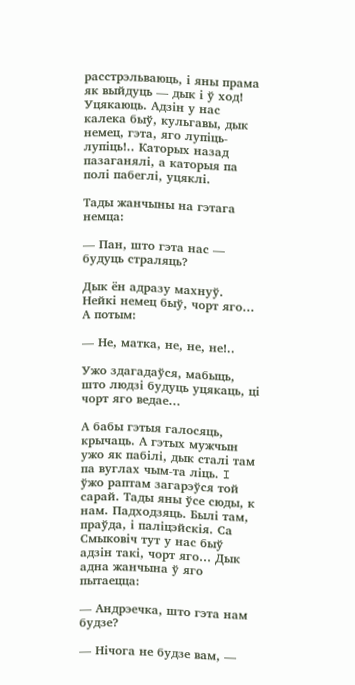расстрэльваюць, і яны прама як выйдуць — дык і ў ход! Уцякаюць. Адзін у нас калека быў, кульгавы, дык немец, гэта, яго лупіць-лупіць!.. Каторых назад пазаганялі, а каторыя па полі пабеглі, уцяклі.

Тады жанчыны на гэтага немца:

— Пан, што гэта нас — будуць страляць?

Дык ён адразу махнуў. Нейкі немец быў, чорт яго… А потым:

— Не, матка, не, не, не!..

Ужо здагадаўся, мабыць, што людзі будуць уцякаць, ці чорт яго ведае…

А бабы гэтыя галосяць, крычаць. А гэтых мужчын ужо як пабілі, дык сталі там па вуглах чым-та ліць. I ўжо раптам загарэўся той сарай. Тады яны ўсе сюды, к нам. Падходзяць. Былі там, праўда, і паліцэйскія. Са Смыковіч тут у нас быў адзін такі, чорт яго… Дык адна жанчына ў яго пытаецца:

— Андрэечка, што гэта нам будзе?

— Нічога не будзе вам, —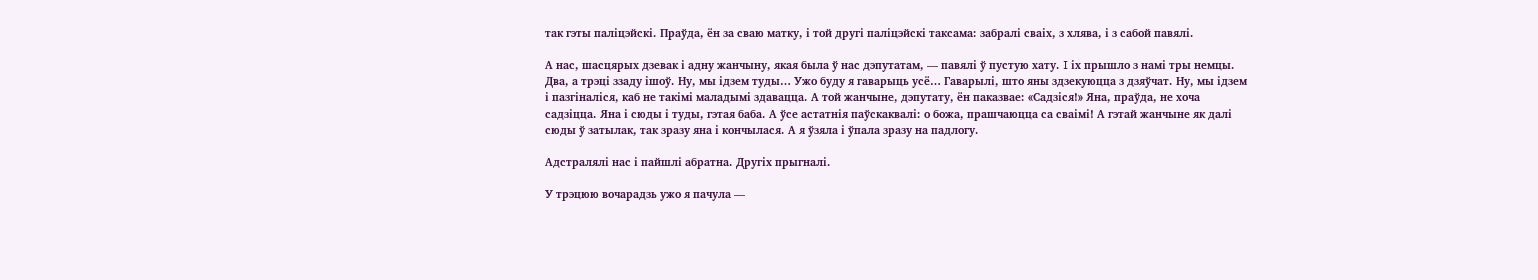так гэты паліцэйскі. Праўда, ён за сваю матку, і той другі паліцэйскі таксама: забралі сваіх, з хлява, і з сабой павялі.

А нас, шасцярых дзевак і адну жанчыну, якая была ў нас дэпутатам, — павялі ў пустую хату. I іх прышло з намі тры немцы. Два, а трэці ззаду ішоў. Ну, мы ідзем туды… Ужо буду я гаварыць усё… Гаварылі, што яны здзекуюцца з дзяўчат. Ну, мы ідзем і пазгіналіся, каб не такімі маладымі здавацца. А той жанчыне, дэпутату, ён паказвае: «Садзіся!» Яна, праўда, не хоча садзіцца. Яна і сюды і туды, гэтая баба. А ўсе астатнія паўскаквалі: о божа, прашчаюцца са сваімі! А гэтай жанчыне як далі сюды ў затылак, так зразу яна і кончылася. А я ўзяла і ўпала зразу на падлогу.

Адстралялі нас і пайшлі абратна. Другіх прыгналі.

У трэцюю вочарадзь ужо я пачула —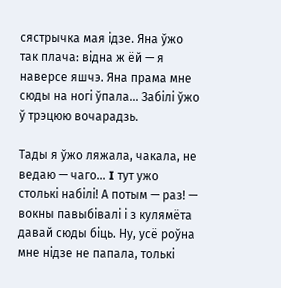сястрычка мая ідзе. Яна ўжо так плача: відна ж ёй — я наверсе яшчэ. Яна прама мне сюды на ногі ўпала… Забілі ўжо ў трэцюю вочарадзь.

Тады я ўжо ляжала, чакала, не ведаю — чаго… I тут ужо столькі набілі! А потым — раз! — вокны павыбівалі і з кулямёта давай сюды біць. Ну, усё роўна мне нідзе не папала, толькі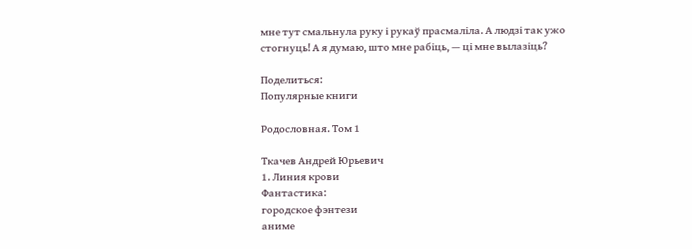мне тут смальнула руку і рукаў прасмаліла. А людзі так ужо стогнуць! А я думаю, што мне рабіць, — ці мне вылазіць?

Поделиться:
Популярные книги

Родословная. Том 1

Ткачев Андрей Юрьевич
1. Линия крови
Фантастика:
городское фэнтези
аниме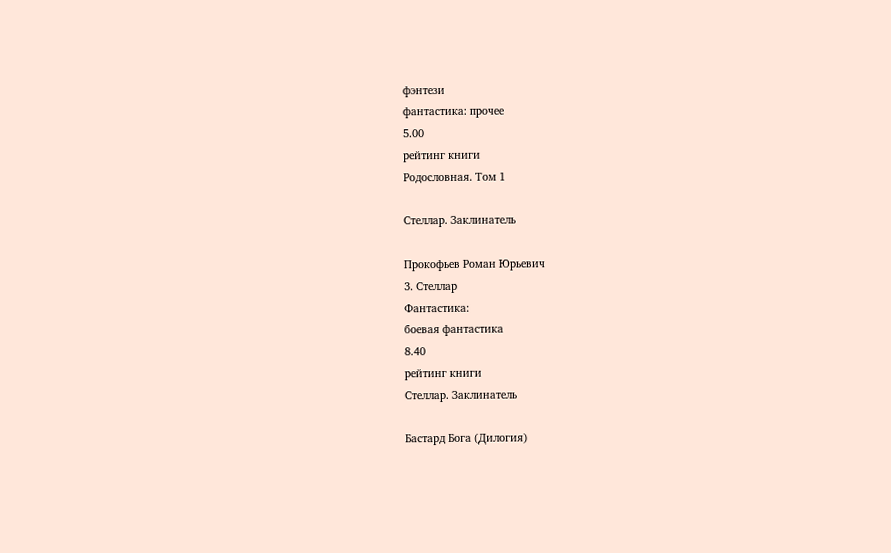фэнтези
фантастика: прочее
5.00
рейтинг книги
Родословная. Том 1

Стеллар. Заклинатель

Прокофьев Роман Юрьевич
3. Стеллар
Фантастика:
боевая фантастика
8.40
рейтинг книги
Стеллар. Заклинатель

Бастард Бога (Дилогия)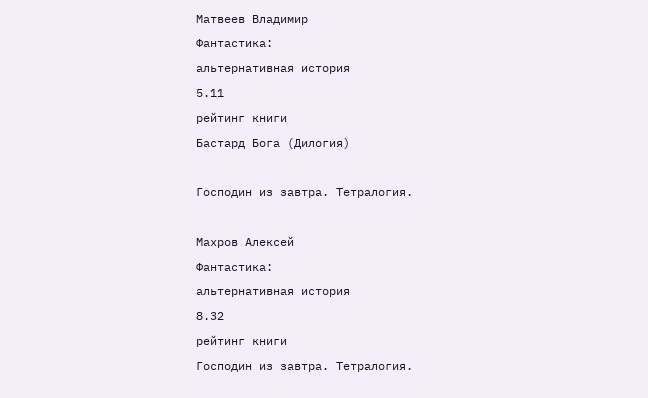Матвеев Владимир
Фантастика:
альтернативная история
5.11
рейтинг книги
Бастард Бога (Дилогия)

Господин из завтра. Тетралогия.

Махров Алексей
Фантастика:
альтернативная история
8.32
рейтинг книги
Господин из завтра. Тетралогия.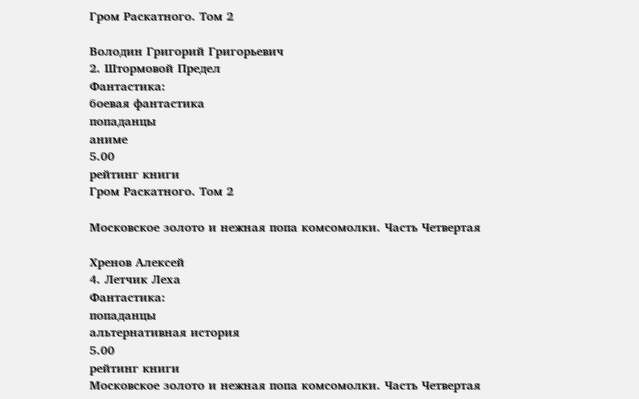Гром Раскатного. Том 2

Володин Григорий Григорьевич
2. Штормовой Предел
Фантастика:
боевая фантастика
попаданцы
аниме
5.00
рейтинг книги
Гром Раскатного. Том 2

Московское золото и нежная попа комсомолки. Часть Четвертая

Хренов Алексей
4. Летчик Леха
Фантастика:
попаданцы
альтернативная история
5.00
рейтинг книги
Московское золото и нежная попа комсомолки. Часть Четвертая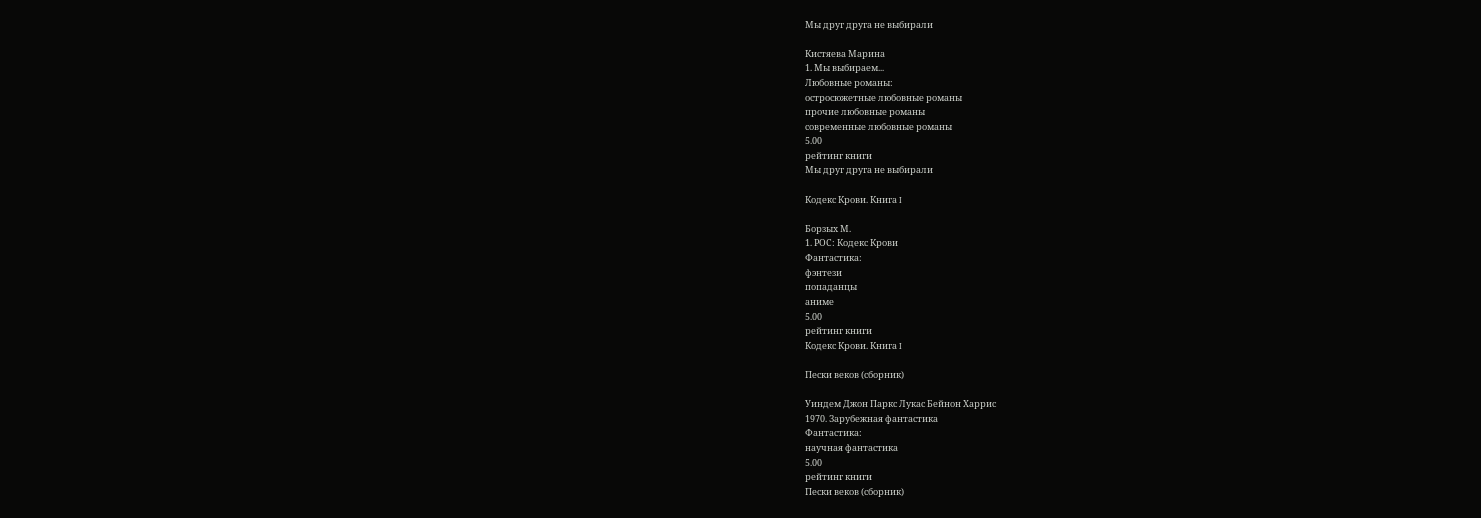Мы друг друга не выбирали

Кистяева Марина
1. Мы выбираем...
Любовные романы:
остросюжетные любовные романы
прочие любовные романы
современные любовные романы
5.00
рейтинг книги
Мы друг друга не выбирали

Кодекс Крови. Книга I

Борзых М.
1. РОС: Кодекс Крови
Фантастика:
фэнтези
попаданцы
аниме
5.00
рейтинг книги
Кодекс Крови. Книга I

Пески веков (сборник)

Уиндем Джон Паркс Лукас Бейнон Харрис
1970. Зарубежная фантастика
Фантастика:
научная фантастика
5.00
рейтинг книги
Пески веков (сборник)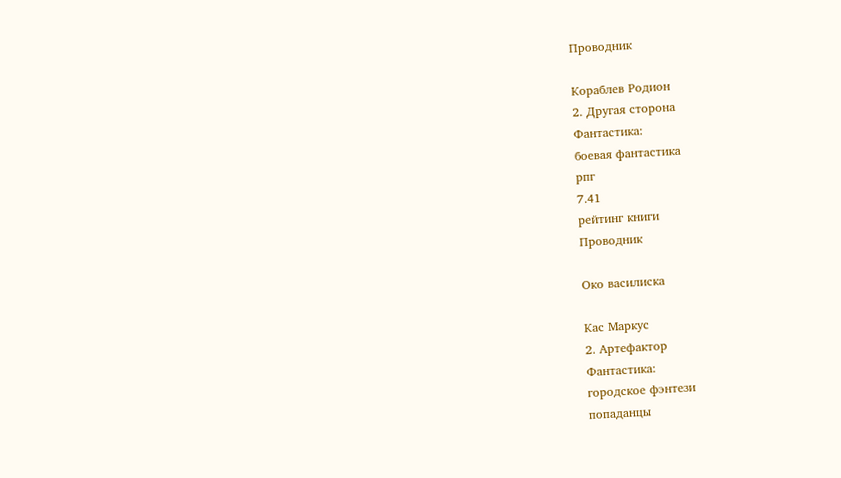Проводник

Кораблев Родион
2. Другая сторона
Фантастика:
боевая фантастика
рпг
7.41
рейтинг книги
Проводник

Око василиска

Кас Маркус
2. Артефактор
Фантастика:
городское фэнтези
попаданцы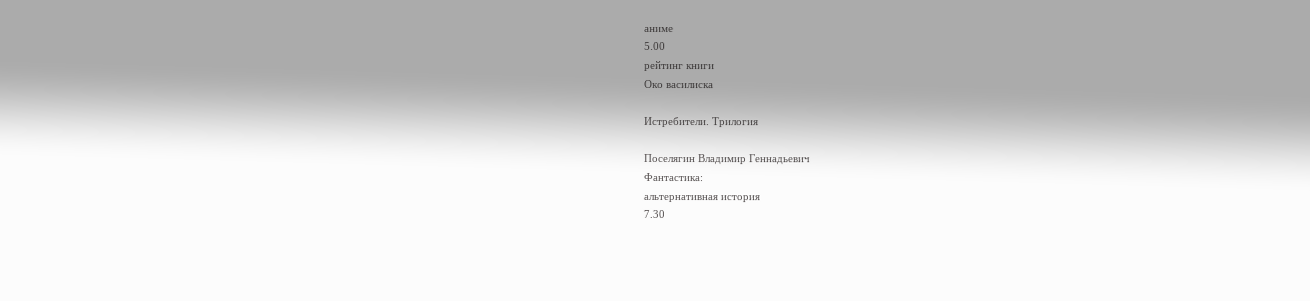аниме
5.00
рейтинг книги
Око василиска

Истребители. Трилогия

Поселягин Владимир Геннадьевич
Фантастика:
альтернативная история
7.30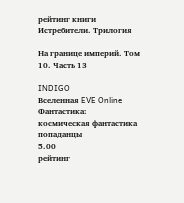рейтинг книги
Истребители. Трилогия

На границе империй. Том 10. Часть 13

INDIGO
Вселенная EVE Online
Фантастика:
космическая фантастика
попаданцы
5.00
рейтинг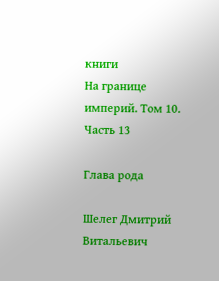книги
На границе империй. Том 10. Часть 13

Глава рода

Шелег Дмитрий Витальевич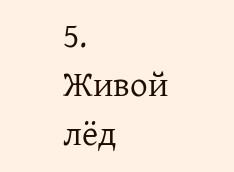5. Живой лёд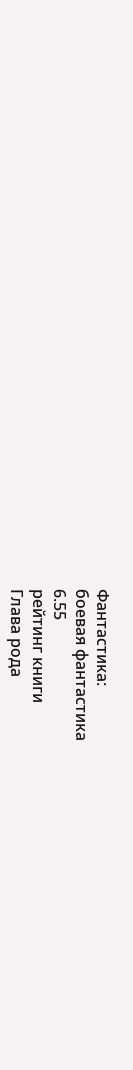Фантастика:
боевая фантастика
6.55
рейтинг книги
Глава рода